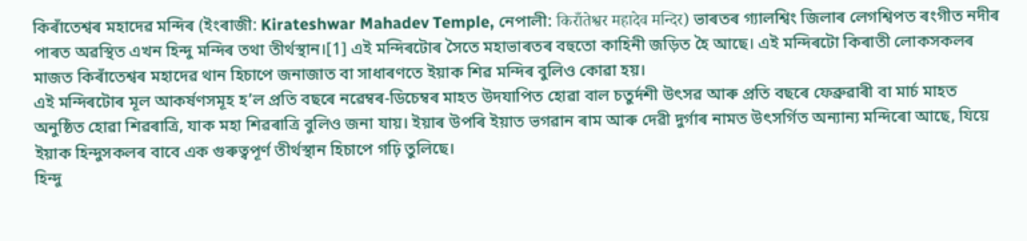কিৰাঁতেশ্বৰ মহাদেৱ মন্দিৰ (ইংৰাজী: Kirateshwar Mahadev Temple, নেপালী: किराँतेश्वर महादेव मन्दिर) ভাৰতৰ গ্যালশ্বিং জিলাৰ লেগশ্বিপত ৰংগীত নদীৰ পাৰত অৱস্থিত এখন হিন্দু মন্দিৰ তথা তীৰ্থস্থান।[1] এই মন্দিৰটোৰ সৈতে মহাভাৰতৰ বহুতো কাহিনী জড়িত হৈ আছে। এই মন্দিৰটো কিৰাতী লোকসকলৰ মাজত কিৰাঁতেশ্বৰ মহাদেৱ থান হিচাপে জনাজাত বা সাধাৰণতে ইয়াক শিৱ মন্দিৰ বুলিও কোৱা হয়।
এই মন্দিৰটোৰ মূল আকৰ্ষণসমূহ হʼল প্ৰতি বছৰে নৱেম্বৰ-ডিচেম্বৰ মাহত উদযাপিত হোৱা বাল চতুৰ্দশী উৎসৱ আৰু প্ৰতি বছৰে ফেব্ৰুৱাৰী বা মাৰ্চ মাহত অনুষ্ঠিত হোৱা শিৱৰাত্ৰি, যাক মহা শিৱৰাত্ৰি বুলিও জনা যায়। ইয়াৰ উপৰি ইয়াত ভগৱান ৰাম আৰু দেৱী দুৰ্গাৰ নামত উৎসৰ্গিত অন্যান্য মন্দিৰো আছে, যিয়ে ইয়াক হিন্দুসকলৰ বাবে এক গুৰুত্বপূৰ্ণ তীৰ্থস্থান হিচাপে গঢ়ি তুলিছে।
হিন্দু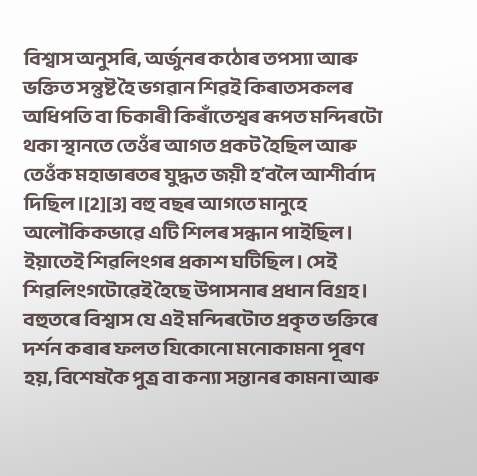বিশ্বাস অনুসৰি, অৰ্জুনৰ কঠোৰ তপস্যা আৰু ভক্তিত সন্তুষ্ট হৈ ভগৱান শিৱই কিৰাতসকলৰ অধিপতি বা চিকাৰী কিৰাঁতেশ্বৰ ৰূপত মন্দিৰটো থকা স্থানতে তেওঁৰ আগত প্ৰকট হৈছিল আৰু তেওঁক মহাভাৰতৰ যুদ্ধত জয়ী হʼবলৈ আশীৰ্বাদ দিছিল।[2][3] বহু বছৰ আগতে মানুহে অলৌকিকভাৱে এটি শিলৰ সন্ধান পাইছিল। ইয়াতেই শিৱলিংগৰ প্ৰকাশ ঘটিছিল। সেই শিৱলিংগটোৱেই হৈছে উপাসনাৰ প্ৰধান বিগ্ৰহ। বহুতৰে বিশ্বাস যে এই মন্দিৰটোত প্ৰকৃত ভক্তিৰে দৰ্শন কৰাৰ ফলত যিকোনো মনোকামনা পূৰণ হয়, বিশেষকৈ পুত্ৰ বা কন্যা সন্তানৰ কামনা আৰু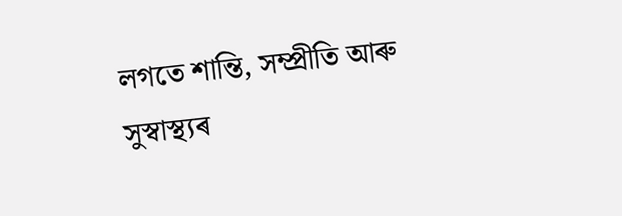লগতে শান্তি, সম্প্ৰীতি আৰু সুস্বাস্থ্যৰ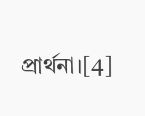প্ৰাৰ্থনা।[4]